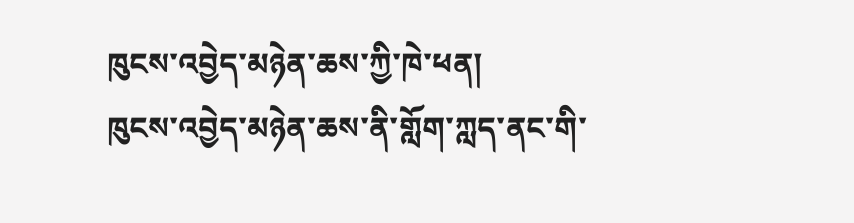ཁུངས་འབྱེད་མཉེན་ཆས་ཀྱི་ཁེ་ཕན།
ཁུངས་འབྱེད་མཉེན་ཆས་ནི་གློག་ཀླད་ནང་གི་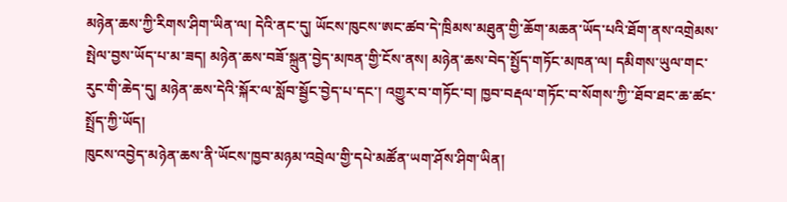མཉེན་ཆས་ཀྱི་རིགས་ཤིག་ཡིན་ལ། དེའི་ནང་དུ། ཡོངས་ཁུངས་ཨང་ཚབ་དེ་ཁྲིམས་མཐུན་གྱི་ཆོག་མཆན་ཡོད་པའི་ཐོག་ནས་འགྲེམས་སྤེལ་བྱས་ཡོད་པ་མ་ཟད། མཉེན་ཆས་བཟོ་སྐྲུན་བྱེད་མཁན་གྱི་ངོས་ནས། མཉེན་ཆས་བེད་སྤྱོད་གཏོང་མཁན་ལ། དམིགས་ཡུལ་གང་རུང་གི་ཆེད་དུ། མཉེན་ཆས་དེའི་སྐོར་ལ་སློབ་སྦྱོང་བྱེད་པ་དང་། འགྱུར་བ་གཏོང་བ། ཁྱབ་བརྡལ་གཏོང་བ་སོགས་ཀྱི་་ཐོབ་ཐང་ཆ་ཚང་སྤྲོད་ཀྱི་ཡོད།
ཁུངས་འབྱེད་མཉེན་ཆས་ནི་ཡོངས་ཁྱབ་མཉམ་འབྲེལ་གྱི་དཔེ་མཚོན་ཡག་ཤོས་ཤིག་ཡིན།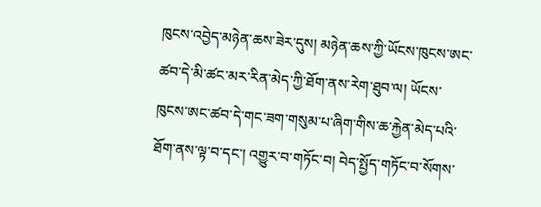ཁུངས་འབྱེད་མཉེན་ཆས་ཟེར་དུས། མཉེན་ཆས་ཀྱི་ཡོངས་ཁུངས་ཨང་ཚབ་དེ་མི་ཚང་མར་རིན་མེད་ཀྱི་ཐོག་ནས་རེག་ཐུབ་ལ། ཡོངས་ཁུངས་ཨང་ཚབ་དེ་གང་ཟག་གསུམ་པ་ཞིག་གིས་ཆ་རྐྱེན་མེད་པའི་ཐོག་ནས་ལྟ་བ་དང་། འགྱུར་བ་གཏོང་བ། བེད་སྤྱོད་གཏོང་བ་སོགས་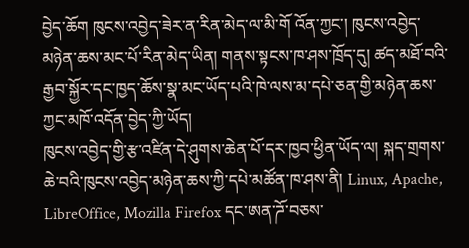བྱེད་ཆོག ཁུངས་འབྱེད་ཟེར་ན་རིན་མེད་ལ་མི་གོ འོན་ཀྱང་། ཁུངས་འབྱེད་མཉེན་ཆས་མང་པོ་རིན་མེད་ཡིན། གནས་སྟངས་ཁ་ཤས་ཁྲོད་དུ། ཚད་མཐོ་བའི་རྒྱབ་སྐྱོར་དང་ཁྱད་ཆོས་སྣ་མང་ཡོད་པའི་ཁེ་ལས་མ་དཔེ་ཅན་གྱི་མཉེན་ཆས་ཀྱང་མཁོ་འདོན་བྱེད་ཀྱི་ཡོད།
ཁུངས་འབྱེད་གྱི་རྩ་འཛིན་དེ་ཤུགས་ཆེན་པོ་དར་ཁྱབ་ཕྱིན་ཡོད་ལ། སྐད་གྲགས་ཆེ་བའི་ཁུངས་འབྱེད་མཉེན་ཆས་ཀྱི་དཔེ་མཚོན་ཁ་ཤས་ནི། Linux, Apache, LibreOffice, Mozilla Firefox དང་ཨན་ཌོ་བཅས་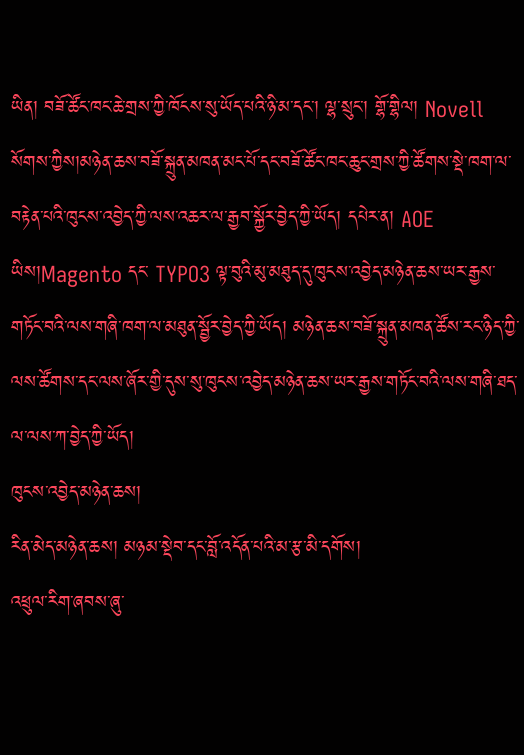ཡིན། བཟོ་ཚོང་ཁང་ཆེ་གྲས་ཀྱི་ཁོངས་སུ་ཡོད་པའི་ཉི་མ་དང་། ལྷ་སྲུང་། གྷོ་གྷིལ། Novell སོགས་ཀྱིས།མཉེན་ཆས་བཟོ་སྐྲུན་མཁན་མང་པོ་དང་བཟོ་ཚོང་ཁང་ཆུང་གྲས་ཀྱི་ཚོགས་སྡེ་ཁག་ལ་བརྟེན་པའི་ཁུངས་འབྱེད་ཀྱི་ལས་འཆར་ལ་རྒྱབ་སྐྱོར་བྱེད་ཀྱི་ཡོད། དཔེར་ན། AOE ཡིས།Magento དང་ TYPO3 ལྟ་བུའི་མུ་མཐུད་དུ་ཁུངས་འབྱེད་མཉེན་ཆས་ཡར་རྒྱས་གཏོང་བའི་ལས་གཞི་ཁག་ལ་མཐུན་སྦྱོར་བྱེད་ཀྱི་ཡོད། མཉེན་ཆས་བཟོ་སྐྲུན་མཁན་ཚོས་རང་ཉིད་ཀྱི་ལས་ཚོགས་དང་ལས་ཞོར་གྱི་དུས་སུ་ཁུངས་འབྱེད་མཉེན་ཆས་ཡར་རྒྱས་གཏོང་བའི་ལས་གཞི་ཐད་ལ་ལས་ཀ་བྱེད་ཀྱི་ཡོད།
ཁུངས་འབྱེད་མཉེན་ཆས།
རིན་མེད་མཉེན་ཆས། མཉམ་སྡེབ་དང་བློ་འདོན་པའི་མ་རྩ་མི་དགོས།
འཕྲུལ་རིག་ཞབས་ཞུ་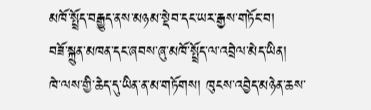མཁོ་སྤྲོད་བརྒྱུད་ནས་མཉམ་སྡེབ་དང་ཡར་རྒྱས་གཏོང་བ།
བཟོ་སྐྲུན་མཁན་དང་ཞབས་ཞུ་མཁོ་སྤྲོད་ལ་འབྲེལ་མེད་ཡིན།
ཁེ་ལས་གྱི་ཆེད་དུ་ཡིན་ན་མ་གཏོགས། ཁུངས་འབྱེད་མཉེན་ཆས་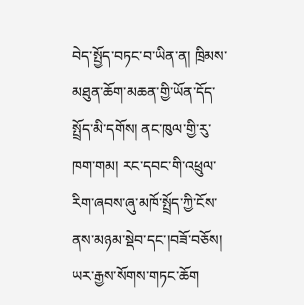བེད་སྤྱོད་བཏང་བ་ཡིན་ན། ཁྲིམས་མཐུན་ཆོག་མཆན་གྱི་ཡོན་དོད་སྤྲོད་མི་དགོས། ནང་ཁུལ་གྱི་རུ་ཁག་གམ། རང་དབང་གི་འཕྲུལ་རིག་ཞབས་ཞུ་མཁོ་སྤྲོད་ཀྱི་ངོས་ནས་མཉམ་སྡེབ་དང་།བཟོ་བཅོས། ཡར་རྒྱས་སོགས་གཏང་ཆོག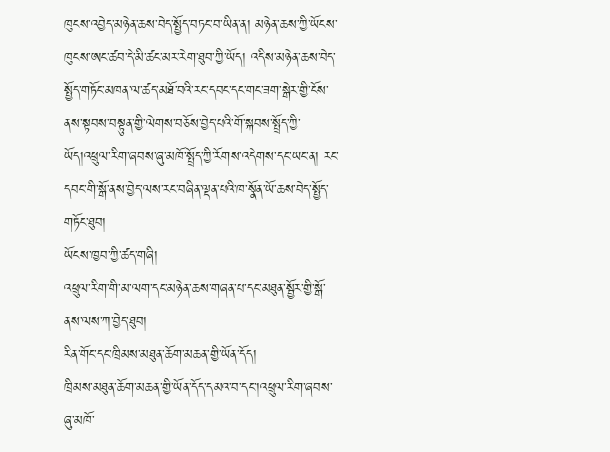ཁུངས་འབྱེད་མཉེན་ཆས་བེད་སྤྱོད་བཏང་བ་ཡིན་ན། མཉེན་ཆས་ཀྱི་ཡོངས་ཁུངས་ཨང་ཚབ་དེ་མི་ཚང་མར་རེག་ཐུབ་ཀྱི་ཡོད། འདིས་མཉེན་ཆས་བེད་སྤྱོད་གཏོང་མཁན་ལ་ཚད་མཐོ་བའི་རང་དབང་དང་གང་ཟག་སྒེར་གྱི་ངོས་ནས་སྟབས་བསྟུན་གྱི་ལེགས་བཅོས་བྱེད་པའི་གོ་སྐབས་སྤྲོད་ཀྱི་ཡོད།འཕྲུལ་རིག་ཞབས་ཞུ་མཁོ་སྤྲོད་ཀྱི་རོགས་འདེགས་དང་ཡང་ན། རང་དབང་གི་སྒོ་ནས་བྱེད་ལས་རང་བཞིན་ལྡན་པའི་ཁ་སྣོན་ཡོ་ཆས་བེད་སྤྱོད་གཏོང་ཐུབ།
ཡོངས་ཁྱབ་ཀྱི་ཚད་གཞི།
འཕྲུལ་རིག་གི་མ་ལག་དང་མཉེན་ཆས་གཞན་པ་དང་མཐུན་སྦྱོར་གྱི་སྒོ་ནས་ལས་ཀ་བྱེད་ཐུབ།
རིན་གོང་དང་ཁྲིམས་མཐུན་ཆོག་མཆན་གྱི་ཡོན་དོད།
ཁྲིམས་མཐུན་ཆོག་མཆན་གྱི་ཡོན་དོད་དམའ་བ་དང་།འཕྲུལ་རིག་ཞབས་ཞུ་མཁོ་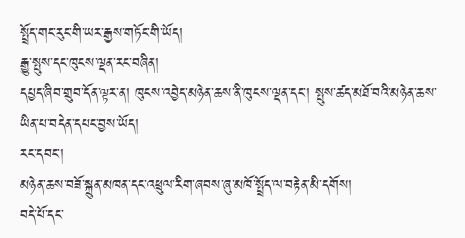སྤྲོད་གང་རུང་གི་ཡར་རྒྱས་གཏོང་གི་ཡོད།
རྒྱུ་སྤུས་དང་ཁུངས་ལྡན་རང་བཞིན།
དཔྱད་ཞིབ་གྲུབ་དོན་ལྟར་ན། ཁུངས་འབྱེད་མཉེན་ཆས་ནི་ཁུངས་ལྡན་དང་། སྤུས་ཚད་མཐོ་བའི་མཉེན་ཆས་ཡིན་པ་བདེན་དཔང་བྱས་ཡོད།
རང་དབང་།
མཉེན་ཆས་བཟོ་སྐྲུན་མཁན་དང་འཕྲུལ་རིག་ཞབས་ཞུ་མཁོ་སྤྲོད་ལ་བརྟེན་མི་དགོས།
བདེ་པོ་དང་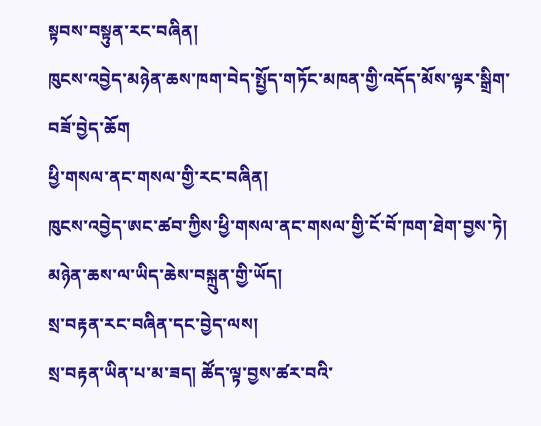སྟབས་བསྟུན་རང་བཞིན།
ཁུངས་འབྱེད་མཉེན་ཆས་ཁག་བེད་སྤྱོད་གཏོང་མཁན་གྱི་འདོད་མོས་ལྟར་སྒྲིག་བཟོ་བྱེད་ཆོག
ཕྱི་གསལ་ནང་གསལ་གྱི་རང་བཞིན།
ཁུངས་འབྱེད་ཨང་ཚབ་ཀྱིས་ཕྱི་གསལ་ནང་གསལ་གྱི་ངོ་བོ་ཁག་ཐེག་བྱས་ཏེ། མཉེན་ཆས་ལ་ཡིད་ཆེས་བསྐྲུན་གྱི་ཡོད།
སྲ་བརྟན་རང་བཞིན་དང་བྱེད་ལས།
སྲ་བརྟན་ཡིན་པ་མ་ཟད། ཚོད་ལྟ་བྱས་ཚར་བའི་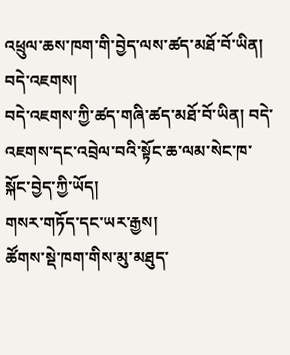འཕྲུལ་ཆས་ཁག་གི་བྱེད་ལས་ཚད་མཐོ་བོ་ཡིན།
བདེ་འཇགས།
བདེ་འཇགས་ཀྱི་ཚད་གཞི་ཚད་མཐོ་བོ་ཡིན། བདེ་འཇགས་དང་འབྲེལ་བའི་སྟོང་ཆ་ལམ་སེང་ཁ་སྐོང་བྱེད་ཀྱི་ཡོད།
གསར་གཏོད་དང་ཡར་རྒྱས།
ཚོགས་སྡེ་ཁག་གིས་མུ་མཐུད་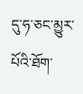དུ་ཧ་ཅང་མྱུར་པོའི་ཐོག་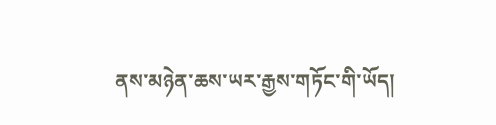ནས་མཉེན་ཆས་ཡར་རྒྱས་གཏོང་གི་ཡོད།